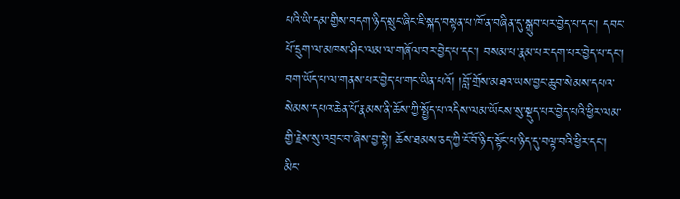པའི་ཡི་དམ་གྱིས་བདག་ཉིད་སྲུང་ཞིང་ཇི་སྐད་བསྟན་པ་ཁོ་ན་བཞིན་དུ་སྒྲུབ་པར་བྱེད་པ་དང་། དབང་པོ་དྲུག་ལ་མཁས་ཤིང་ལམ་ལ་གཞོལ་བར་བྱེད་པ་དང་། བསམ་པ་རྣམ་པར་དག་པར་བྱེད་པ་དང་། བག་ཡོད་པ་ལ་གནས་པར་བྱེད་པ་གང་ཡིན་པའོ། །བློ་གྲོས་མཐའ་ཡས་བྱང་ཆུབ་སེམས་དཔའ་སེམས་དཔའ་ཆེན་པོ་རྣམས་ནི་ཆོས་ཀྱི་སྤྱོད་པ་འདིས་ལམ་ཡོངས་སུ་སྡུད་པར་བྱེད་པའི་ཕྱིར་ལམ་གྱི་རྗེས་སུ་འབྲང་བ་ཞེས་བྱ་སྟེ། ཆོས་ཐམས་ཅད་ཀྱི་ངོ་བོ་ཉིད་སྟོང་པ་ཉིད་དུ་བལྟ་བའི་ཕྱིར་དང་། མིང་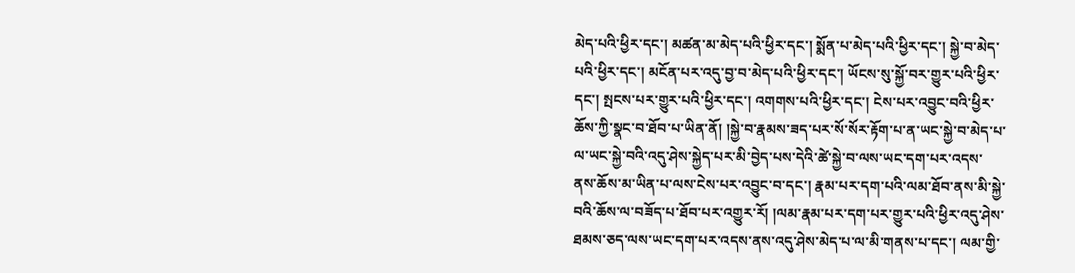མེད་པའི་ཕྱིར་དང་། མཚན་མ་མེད་པའི་ཕྱིར་དང་། སྨོན་པ་མེད་པའི་ཕྱིར་དང་། སྐྱེ་བ་མེད་པའི་ཕྱིར་དང་། མངོན་པར་འདུ་བྱ་བ་མེད་པའི་ཕྱིར་དང་། ཡོངས་སུ་སྐྱོ་བར་གྱུར་པའི་ཕྱིར་དང་། སྤངས་པར་གྱུར་པའི་ཕྱིར་དང་། འགགས་པའི་ཕྱིར་དང་། ངེས་པར་འབྱུང་བའི་ཕྱིར་ཆོས་ཀྱི་སྣང་བ་ཐོབ་པ་ཡིན་ནོ། །སྐྱེ་བ་རྣམས་ཟད་པར་སོ་སོར་རྟོག་པ་ན་ཡང་སྐྱེ་བ་མེད་པ་ལ་ཡང་སྐྱེ་བའི་འདུ་ཤེས་སྐྱེད་པར་མི་བྱེད་པས་དེའི་ཚེ་སྐྱེ་བ་ལས་ཡང་དག་པར་འདས་ནས་ཆོས་མ་ཡིན་པ་ལས་ངེས་པར་འབྱུང་བ་དང་། རྣམ་པར་དག་པའི་ལམ་ཐོབ་ནས་མི་སྐྱེ་བའི་ཆོས་ལ་བཟོད་པ་ཐོབ་པར་འགྱུར་རོ། །ལམ་རྣམ་པར་དག་པར་གྱུར་པའི་ཕྱིར་འདུ་ཤེས་ཐམས་ཅད་ལས་ཡང་དག་པར་འདས་ནས་འདུ་ཤེས་མེད་པ་ལ་མི་གནས་པ་དང་། ལམ་གྱི་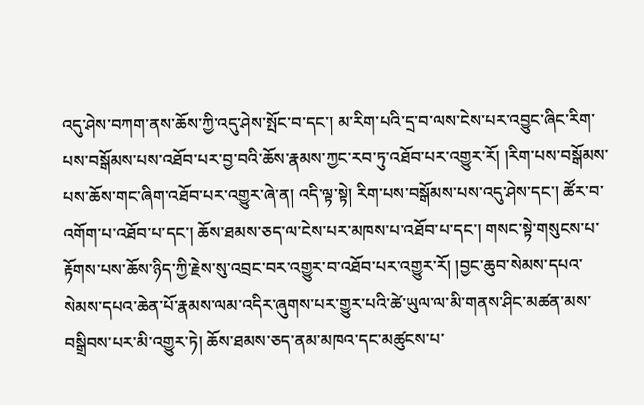འདུ་ཤེས་བཀག་ནས་ཆོས་ཀྱི་འདུ་ཤེས་སྤོང་བ་དང་། མ་རིག་པའི་དྲ་བ་ལས་ངེས་པར་འབྱུང་ཞིང་རིག་པས་བསྒོམས་པས་འཐོབ་པར་བྱ་བའི་ཆོས་རྣམས་ཀྱང་རབ་ཏུ་འཐོབ་པར་འགྱུར་རོ། །རིག་པས་བསྒོམས་པས་ཆོས་གང་ཞིག་འཐོབ་པར་འགྱུར་ཞེ་ན། འདི་ལྟ་སྟེ། རིག་པས་བསྒོམས་པས་འདུ་ཤེས་དང་། ཚོར་བ་འགོག་པ་འཐོབ་པ་དང་། ཆོས་ཐམས་ཅད་ལ་ངེས་པར་མཁས་པ་འཐོབ་པ་དང་། གསང་སྟེ་གསུངས་པ་རྟོགས་པས་ཆོས་ཉིད་ཀྱི་རྗེས་སུ་འབྲང་བར་འགྱུར་བ་འཐོབ་པར་འགྱུར་རོ། །བྱང་ཆུབ་སེམས་དཔའ་སེམས་དཔའ་ཆེན་པོ་རྣམས་ལམ་འདིར་ཞུགས་པར་གྱུར་པའི་ཚེ་ཡུལ་ལ་མི་གནས་ཤིང་མཚན་མས་བསྒྲིབས་པར་མི་འགྱུར་ཏེ། ཆོས་ཐམས་ཅད་ནམ་མཁའ་དང་མཚུངས་པ་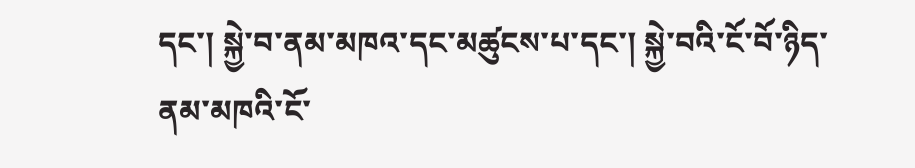དང་། སྐྱེ་བ་ནམ་མཁའ་དང་མཚུངས་པ་དང་། སྐྱེ་བའི་ངོ་བོ་ཉིད་ནམ་མཁའི་ངོ་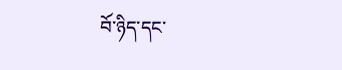བོ་ཉིད་དང་